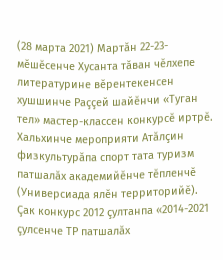(28 марта 2021) Мартăн 22-23-мӗшӗсенче Хусанта тăван чӗлхепе литературине вӗрентекенсен хушшинче Раççей шайӗнчи «Туган тел» мастер-классен конкурсӗ иртрӗ.
Хальхинче мероприяти Атăлçин физкультурăпа спорт тата туризм патшалăх академийӗнче тӗпленчӗ (Универсиада ялӗн территорийӗ).
Çак конкурс 2012 çултанпа «2014-2021 çулсенче ТР патшалăх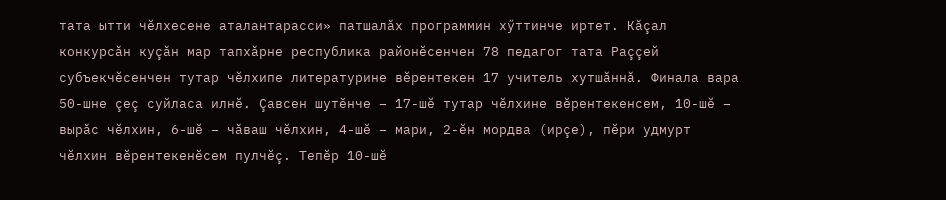тата ытти чӗлхесене аталантарасси» патшалăх программин хӳттинче иртет. Кăçал конкурсăн куçăн мар тапхăрне республика районӗсенчен 78 педагог тата Раççей субъекчӗсенчен тутар чӗлхипе литературине вӗрентекен 17 учитель хутшăннă. Финала вара 50-шне çеç суйласа илнӗ. Çавсен шутӗнче – 17-шӗ тутар чӗлхине вӗрентекенсем, 10-шӗ – вырăс чӗлхин, 6-шӗ – чăваш чӗлхин, 4-шӗ – мари, 2-ӗн мордва (ирçе), пӗри удмурт чӗлхин вӗрентекенӗсем пулчӗç. Тепӗр 10-шӗ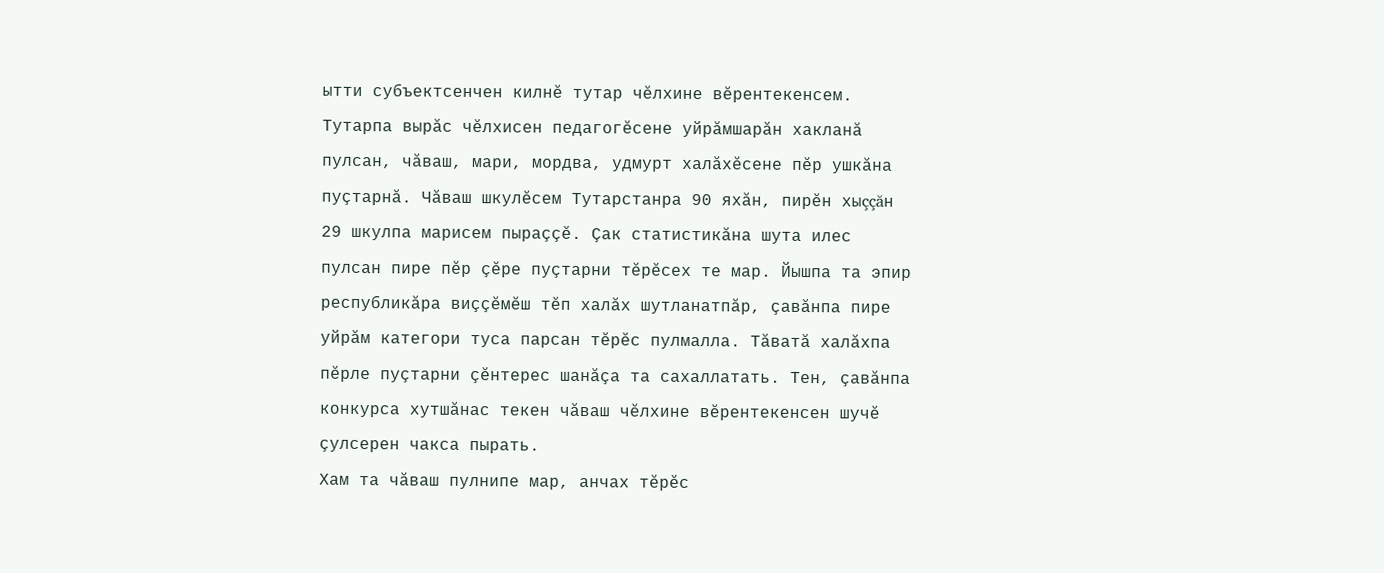ытти субъектсенчен килнӗ тутар чӗлхине вӗрентекенсем.
Тутарпа вырăс чӗлхисен педагогӗсене уйрăмшарăн хакланă пулсан, чăваш, мари, мордва, удмурт халăхӗсене пӗр ушкăна пуçтарнă. Чăваш шкулӗсем Тутарстанра 90 яхăн, пирӗн хыççăн 29 шкулпа марисем пыраççӗ. Çак статистикăна шута илес пулсан пире пӗр çӗре пуçтарни тӗрӗсех те мар. Йышпа та эпир республикăра виççӗмӗш тӗп халăх шутланатпăр, çавăнпа пире уйрăм категори туса парсан тӗрӗс пулмалла. Тăватă халăхпа пӗрле пуçтарни çӗнтерес шанăçа та сахаллатать. Тен, çавăнпа конкурса хутшăнас текен чăваш чӗлхине вӗрентекенсен шучӗ çулсерен чакса пырать.
Хам та чăваш пулнипе мар, анчах тӗрӗс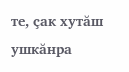те, çак хутăш ушкăнра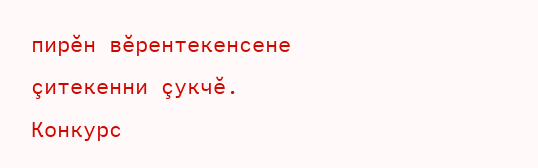пирӗн вӗрентекенсене çитекенни çукчӗ. Конкурс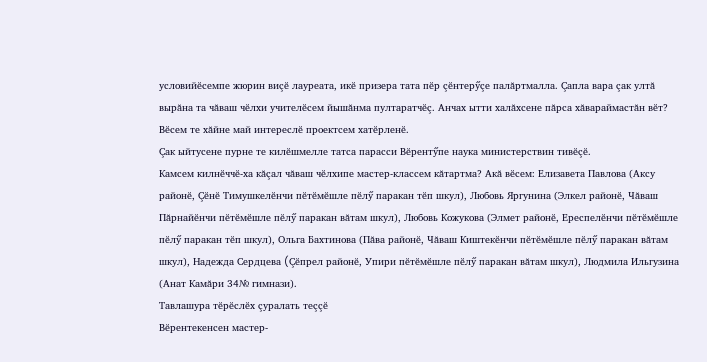условийӗсемпе жюрин виçӗ лауреата, икӗ призера тата пӗр çӗнтерӳçе палăртмалла. Çапла вара çак ултă вырăна та чăваш чӗлхи учителӗсем йышăнма пултаратчӗç. Анчах ытти халăхсене пăрса хăвараймастăн вӗт? Вӗсем те хăйне май интереслӗ проектсем хатӗрленӗ.
Çак ыйтусене пурне те килӗшмелле татса парасси Вӗрентӳпе наука министерствин тивӗçӗ.
Камсем килнӗччӗ-ха кăçал чăваш чӗлхипе мастер-классем кăтартма? Акă вӗсем: Елизавета Павлова (Аксу районӗ, Çӗнӗ Тимушкелӗнчи пӗтӗмӗшле пӗлӳ паракан тӗп шкул), Любовь Яргунина (Элкел районӗ, Чăваш Пăрнайӗнчи пӗтӗмӗшле пӗлӳ паракан вăтам шкул), Любовь Кожукова (Элмет районӗ, Ереспелӗнчи пӗтӗмӗшле пӗлӳ паракан тӗп шкул), Ольга Бахтинова (Пăва районӗ, Чăваш Киштекӗнчи пӗтӗмӗшле пӗлӳ паракан вăтам шкул), Надежда Сердцева (Çӗпрел районӗ, Упири пӗтӗмӗшле пӗлӳ паракан вăтам шкул), Людмила Ильгузина (Анат Камăри 34№ гимнази).
Тавлашура тӗрӗслӗх çуралать теççӗ
Вӗрентекенсен мастер-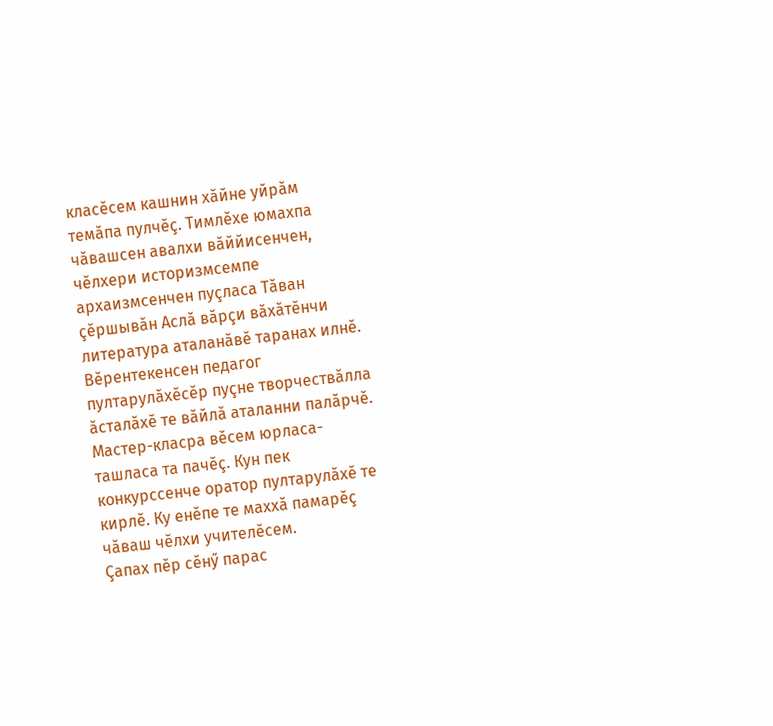класӗсем кашнин хăйне уйрăм темăпа пулчӗç. Тимлӗхе юмахпа чăвашсен авалхи вăййисенчен, чӗлхери историзмсемпе архаизмсенчен пуçласа Тăван çӗршывăн Аслă вăрçи вăхăтӗнчи литература аталанăвӗ таранах илнӗ. Вӗрентекенсен педагог пултарулăхӗсӗр пуçне творчествăлла ăсталăхӗ те вăйлă аталанни палăрчӗ. Мастер-класра вӗсем юрласа-ташласа та пачӗç. Кун пек конкурссенче оратор пултарулăхӗ те кирлӗ. Ку енӗпе те маххă памарӗç чăваш чӗлхи учителӗсем.
Çапах пӗр сӗнӳ парас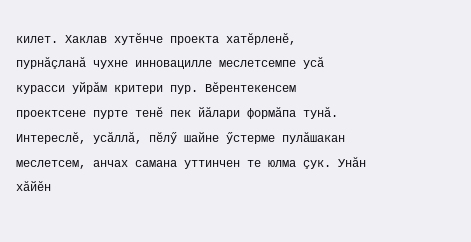килет. Хаклав хутӗнче проекта хатӗрленӗ, пурнăçланă чухне инновацилле меслетсемпе усă курасси уйрăм критери пур. Вӗрентекенсем проектсене пурте тенӗ пек йăлари формăпа тунă. Интереслӗ, усăллă, пӗлӳ шайне ӳстерме пулăшакан меслетсем, анчах самана уттинчен те юлма çук. Унăн хăйӗн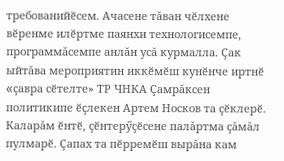требованийӗсем. Ачасене тăван чӗлхене вӗренме илӗртме паянхи технологисемпе, программăсемпе анлăн усă курмалла. Çак ыйтăва мероприятин иккӗмӗш кунӗнче иртнӗ «çавра сӗтелте» ТР ЧНКА Çамрăксен политикипе ӗçлекен Артем Носков та çӗклерӗ.
Каларăм ӗнтӗ, çӗнтерӳçӗсене палăртма çăмăл пулмарӗ. Çапах та пӗрремӗш вырăна кам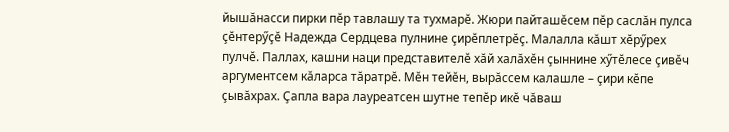йышăнасси пирки пӗр тавлашу та тухмарӗ. Жюри пайташӗсем пӗр саслăн пулса çӗнтерӳçӗ Надежда Сердцева пулнине çирӗплетрӗç. Малалла кăшт хӗрӳрех пулчӗ. Паллах, кашни наци представителӗ хăй халăхӗн çыннине хӳтӗлесе çивӗч аргументсем кăларса тăратрӗ. Мӗн тейӗн, вырăссем калашле – çири кӗпе çывăхрах. Çапла вара лауреатсен шутне тепӗр икӗ чăваш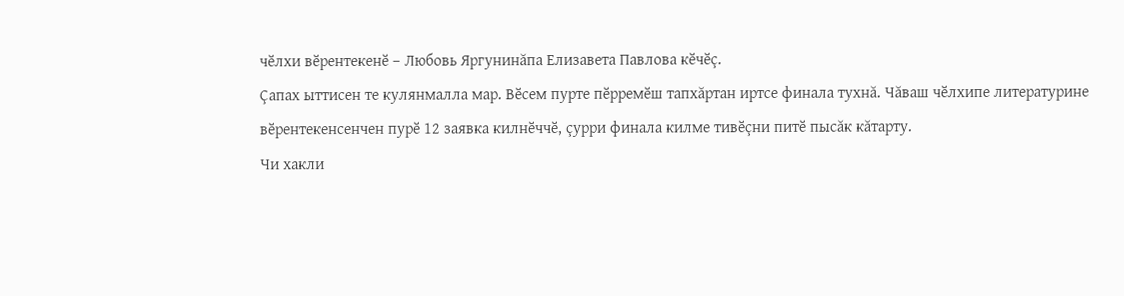чӗлхи вӗрентекенӗ – Любовь Яргунинăпа Елизавета Павлова кӗчӗç.
Çапах ыттисен те кулянмалла мар. Вӗсем пурте пӗрремӗш тапхăртан иртсе финала тухнă. Чăваш чӗлхипе литературине вӗрентекенсенчен пурӗ 12 заявка килнӗччӗ, çурри финала килме тивӗçни питӗ пысăк кăтарту.
Чи хакли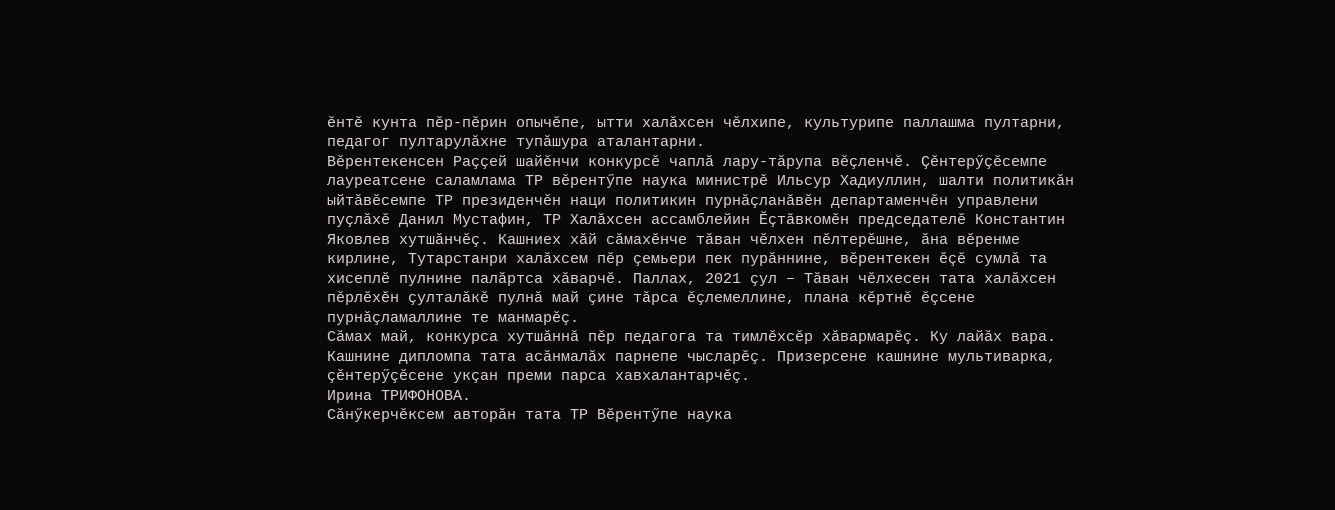ӗнтӗ кунта пӗр-пӗрин опычӗпе, ытти халăхсен чӗлхипе, культурипе паллашма пултарни, педагог пултарулăхне тупăшура аталантарни.
Вӗрентекенсен Раççей шайӗнчи конкурсӗ чаплă лару-тăрупа вӗçленчӗ. Çӗнтерӳçӗсемпе лауреатсене саламлама ТР вӗрентӳпе наука министрӗ Ильсур Хадиуллин, шалти политикăн ыйтăвӗсемпе ТР президенчӗн наци политикин пурнăçланăвӗн департаменчӗн управлени пуçлăхӗ Данил Мустафин, ТР Халăхсен ассамблейин Ӗçтăвкомӗн председателӗ Константин Яковлев хутшăнчӗç. Кашниех хăй сăмахӗнче тăван чӗлхен пӗлтерӗшне, ăна вӗренме кирлине, Тутарстанри халăхсем пӗр çемьери пек пурăннине, вӗрентекен ӗçӗ сумлă та хисеплӗ пулнине палăртса хăварчӗ. Паллах, 2021 çул – Тăван чӗлхесен тата халăхсен пӗрлӗхӗн çулталăкӗ пулнă май çине тăрса ӗçлемеллине, плана кӗртнӗ ӗçсене пурнăçламаллине те манмарӗç.
Сăмах май, конкурса хутшăннă пӗр педагога та тимлӗхсӗр хăвармарӗç. Ку лайăх вара. Кашнине дипломпа тата асăнмалăх парнепе чысларӗç. Призерсене кашнине мультиварка, çӗнтерӳçӗсене укçан преми парса хавхалантарчӗç.
Ирина ТРИФОНОВА.
Сăнӳкерчӗксем авторăн тата ТР Вӗрентӳпе наука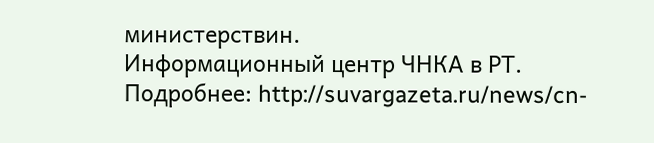министерствин.
Информационный центр ЧНКА в РТ.
Подробнее: http://suvargazeta.ru/news/cn-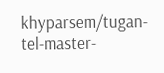khyparsem/tugan-tel-master-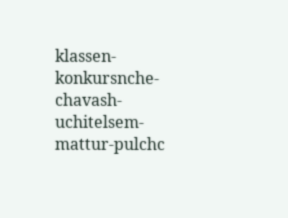klassen-konkursnche-chavash-uchitelsem-mattur-pulchc